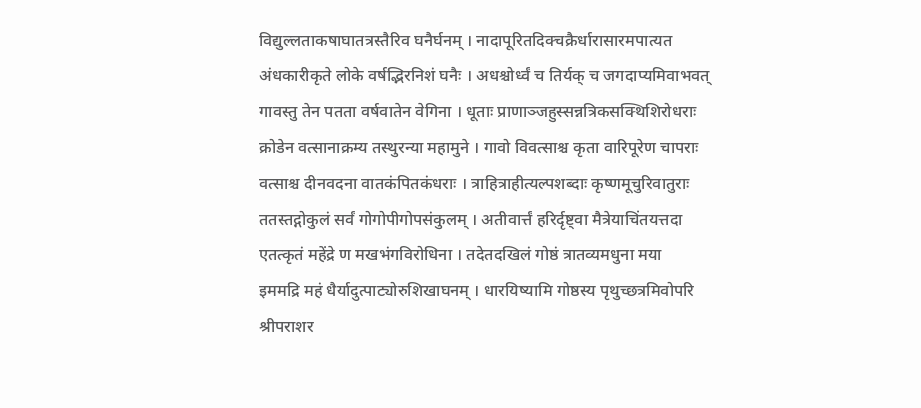विद्युल्लताकषाघातत्रस्तैरिव घनैर्घनम् । नादापूरितदिक्चक्रैर्धारासारमपात्यत
अंधकारीकृते लोके वर्षद्भिरनिशं घनैः । अधश्चोर्ध्वं च तिर्यक् च जगदाप्यमिवाभवत्
गावस्तु तेन पतता वर्षवातेन वेगिना । धूताः प्राणाञ्जहुस्सन्नत्रिकसक्थिशिरोधराः
क्रोडेन वत्सानाक्रम्य तस्थुरन्या महामुने । गावो विवत्साश्च कृता वारिपूरेण चापराः
वत्साश्च दीनवदना वातकंपितकंधराः । त्राहित्राहीत्यल्पशब्दाः कृष्णमूचुरिवातुराः
ततस्तद्गोकुलं सर्वं गोगोपीगोपसंकुलम् । अतीवार्त्तं हरिर्दृष्ट्वा मैत्रेयाचिंतयत्तदा
एतत्कृतं महेंद्रे ण मखभंगविरोधिना । तदेतदखिलं गोष्ठं त्रातव्यमधुना मया
इममद्रि महं धैर्यादुत्पाट्योरुशिखाघनम् । धारयिष्यामि गोष्ठस्य पृथुच्छत्रमिवोपरि
श्रीपराशर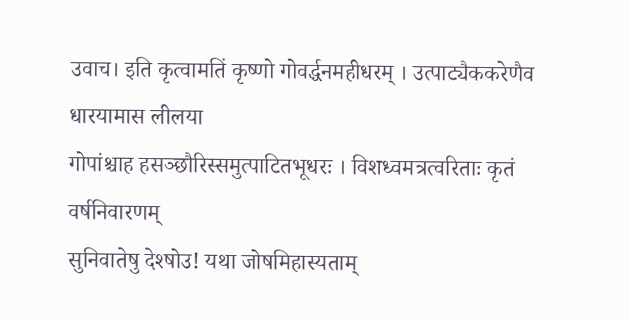उवाच। इति कृत्वामतिं कृष्णो गोवर्द्धनमहीधरम् । उत्पाट्यैककरेणैव धारयामास लीलया
गोपांश्चाह हसञ्छौरिस्समुत्पाटितभूधरः । विशध्वमत्रत्वरिताः कृतं वर्षनिवारणम्
सुनिवातेषु देश्षोउ! यथा जोषमिहास्यताम्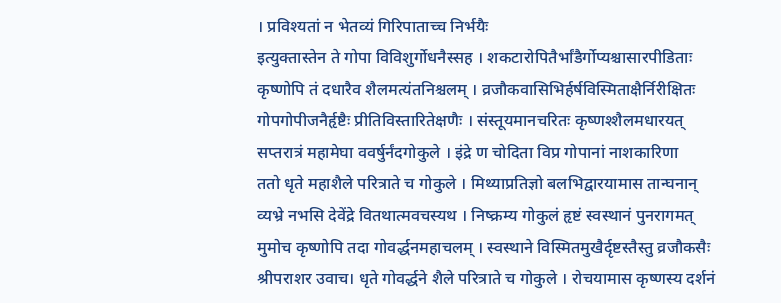। प्रविश्यतां न भेतव्यं गिरिपाताच्च निर्भयैः
इत्युक्तास्तेन ते गोपा विविशुर्गोधनैस्सह । शकटारोपितैर्भांडैर्गोप्यश्चासारपीडिताः
कृष्णोपि तं दधारैव शैलमत्यंतनिश्चलम् । व्रजौकवासिभिर्हर्षविस्मिताक्षैर्निरीक्षितः
गोपगोपीजनैर्हृष्टैः प्रीतिविस्तारितेक्षणैः । संस्तूयमानचरितः कृष्णश्शैलमधारयत्
सप्तरात्रं महामेघा ववर्षुर्नंदगोकुले । इंद्रे ण चोदिता विप्र गोपानां नाशकारिणा
ततो धृते महाशैले परित्राते च गोकुले । मिथ्याप्रतिज्ञो बलभिद्वारयामास तान्घनान्
व्यभ्रे नभसि देवेंद्रे वितथात्मवचस्यथ । निष्क्रम्य गोकुलं हृष्टं स्वस्थानं पुनरागमत्
मुमोच कृष्णोपि तदा गोवर्द्धनमहाचलम् । स्वस्थाने विस्मितमुखैर्दृष्टस्तैस्तु व्रजौकसैः
श्रीपराशर उवाच। धृते गोवर्द्धने शैले परित्राते च गोकुले । रोचयामास कृष्णस्य दर्शनं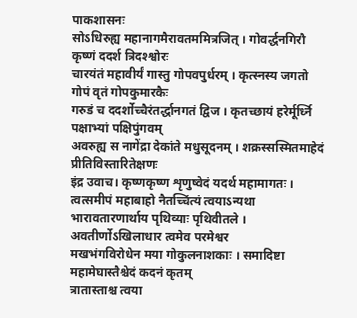पाकशासनः
सोऽधिरुह्य महानागमैरावतममित्रजित् । गोवर्द्धनगिरौ कृष्णं ददर्श त्रिदश्श्वोरः
चारयंतं महावीर्यं गास्तु गोपवपुर्धरम् । कृत्स्नस्य जगतो गोपं वृतं गोपकुमारकैः
गरुडं च ददर्शोच्चैरंतर्द्धानगतं द्विज । कृतच्छायं हरेर्मूर्ध्नि पक्षाभ्यां पक्षिपुंगवम्
अवरुह्य स नागेंद्रा देकांते मधुसूदनम् । शक्रस्सस्मितमाहेदं प्रीतिविस्तारितेक्षणः
इंद्र उवाच। कृष्णकृष्ण शृणुष्वेदं यदर्थ महामागतः । त्वत्समीपं महाबाहो नैतच्चिंत्यं त्वयाऽन्यथा
भारावतारणार्थाय पृथिव्याः पृथिवीतले । अवतीर्णोऽखिलाधार त्वमेव परमेश्वर
मखभंगविरोधेन मया गोकुलनाशकाः । समादिष्टा महामेघास्तैश्चेदं कदनं कृतम्
त्रातास्ताश्च त्वया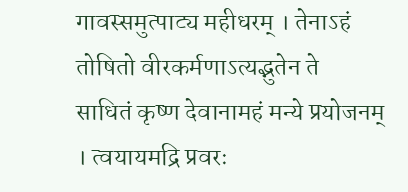गावस्समुत्पाट्य महीधरम् । तेनाऽहं तोषितो वीरकर्मणाऽत्यद्भुतेन ते
साधितं कृष्ण देवानामहं मन्ये प्रयोजनम् । त्वयायमद्रि प्रवरः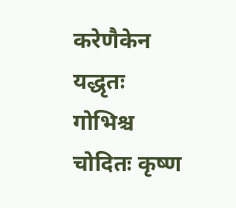करेणैकेन यद्धृतः
गोभिश्च चोदितः कृष्ण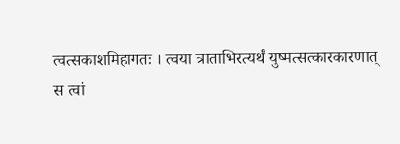त्वत्सकाशमिहागतः । त्वया त्राताभिरत्यर्थं युष्मत्सत्कारकारणात्
स त्वां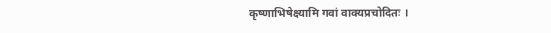कृष्णाभिषेक्ष्यामि गवां वाक्यप्रचोदितः ।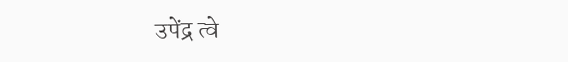उपेंद्र त्वे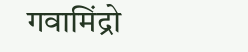गवामिंद्रो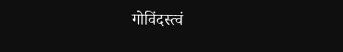गोविंदस्त्वं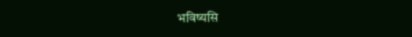भविष्यसि